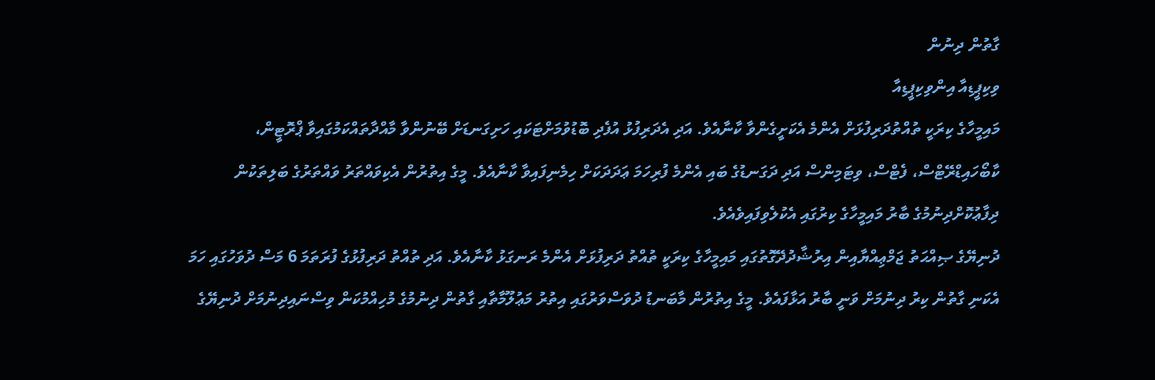ގާތުން ދިނުން
ވިކިޕީޑިއާ އިންވިކިޕީޑިއާ
މައިމީހާގެ ކިރަކީ ތުއްތުދަރިފުޅަށް އެންމެ އެކަށީގެންވާ ކާނާއެވެ. އަދި އެދަރިފުޅު އުފެދި ބޮޑުވުމަށްޓަކައި ހަށިގަނޑަށް ބޭނުންވާ މާއްދާތައްކަމުގައިވާ ޕްރޮޓީން، ކާބޯހައިޑްރޭޓްސް، ފެޓްސް، ވިޓަމިންސް އަދި ދަގަނޑުގެ ބައި އެންމެ ފުރިހަމަ ޢަދަދަކަށް ހިމެނިފައިވާ ކާނާއެވެ. މީގެ އިތުރުން އެކިވައްތަރު ވައްތަރުގެ ބަލިތަކުން ދިފާޢުކޮށްދިނުމުގެ ބާރު މައިމީހާގެ ކިރުގައި އެކުލެވިފައިވެއެވެ.
ދުނިޔޭގެ ޞިއްޙަތު ޖަމްޢިއްޔާއިން އިރުޝާދުދޭގޮތުގައި މައިމީހާގެ ކިރަކީ ތުއްތު ދަރިފުޅަށް އެންމެ ރަނގަޅު ކާނާއެވެ. އަދި ތުއްތު ދަރިފުޅުގެ ފުރަތަމަ 6 މަސް ދުވަހުގައި ހަމަ އެކަނި ގާތުން ކިރު ދިނުމަށް ވަނީ ބާރު އަޅާފައެވެ. މީގެ އިތުރުން މާބަނޑު ދުވަސްވަރުގައި އިތުރު މަޢުލޫމާތާއި ގާތުން ދިނުމުގެ މުހިއްމުކަން ވިސްނައިދިނުމަށް ދުނިޔޭގެ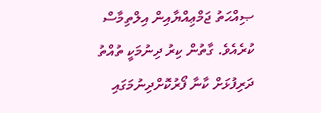ޞިއްޙަތު ޖަމްޢިއްޔާއިން އިލްތިމާސް ކުރެއެވެ. ގާތުން ކިރު ދިނުމަކީ ތުއްތު ދަރިފުޅަށް ކާނާ ފޯރުކޮށްދިނުމަގައި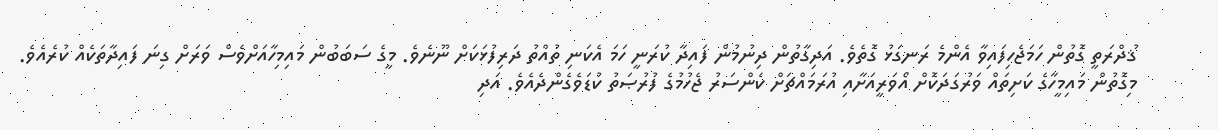ޤުދްރަތީ ގޮތުން ހަމަޖެހިފައިވާ އެންމެ ރަނގަޅު ގޮތެވެ. އަދިގާތުން ދިނުމުން ފައިދާ ކުރަނީ ހަމަ އެކަނި ތުއްތު ދަރިފުޅަކަށް ނޫނެވެ. މީގެ ސަބަބުން މައިމިހާއަށްވެސް ވަރަށް ގިނަ ފައިދާތަކެއް ކުރެއެވެ. މިގޮތުން މައިމީހާގެ ކަށިތައް ވަރުގަދަކޮށް އޯވަރީއަށާއި އުރަމައްޗަށް ކެންސަރު ޖެހުމުގެ ފުރުޞަތު ކުޑަވެގެންދެއެވެ. އަދި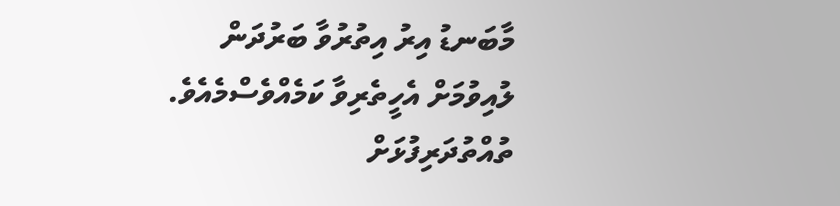މާބަނޑު އިރު އިތުރުވާ ބަރުދަން ލުއިވުމަށް އެހީތެރިވާ ކަމެއްވެސްމެއެވެ. ތުއްތުދަރިފުޅަށް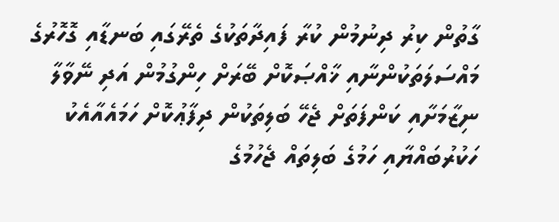ގާތުން ކިރު ދިނުމުން ކުރާ ފައިދާތަކުގެ ތެރޭގައި ބަނޑާއި ގޮހޮރުގެ މައްސަލަތަކުންނާއި ޚާއްޞަކޮށް ބޭރަށް ހިންގުމުން އަދި ނޭވާލާ ނިޒާމަށާއި ކަންފަތަށް ޖެހޭ ބަލިތަކުން ދިފާޢުކޮށް ހަމައެއާއެކު ހަކުރުބައްޔާއި ހަމުގެ ބަލިތައް ޖެހުމުގެ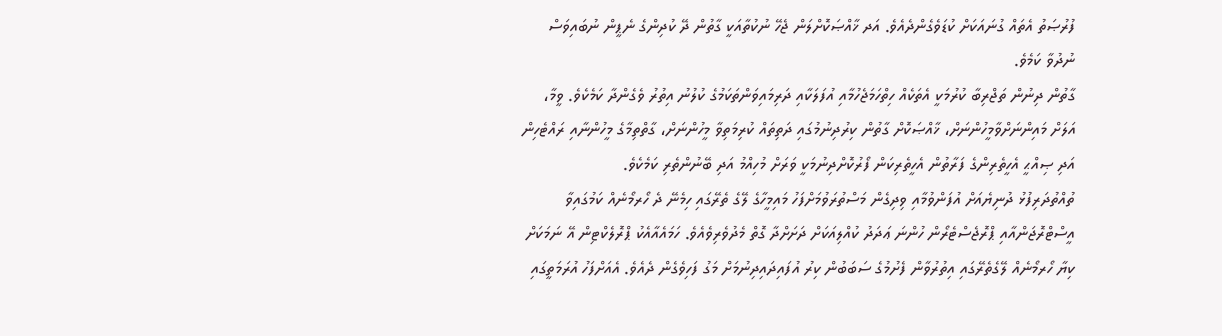ފުރުޞަތު އެތައް ގުނައަކަށް ކުޑަވެގެންދެއެވެ. އަދ ޚާއްޞަކޮށްލަން ޖެހޭ ނުކުތާއަކީ ގާތުން ދޭ ކުދިންގެ ނެޕީން ނުބައިވަސް ނުދުވާ ކަމެވެ.
ގާތުން ދިނުން ތަޖްރިބާ ކުރުމަކީ އެތަކެއް ހިތްހަމަޖެހުމާއި އުފަލަކާއި ދަރިމައިވަންތަކަމުގެ ކުލުނު އިތުރު ވެގެންދާ ކަމެކެވެ. ވީމާ، އަލަށް މައިންނަށްވާމީހުންނަށް، ޚާއްޞަކޮށް ގާތުން ކިރުދިނުމުގައި ދަތިތައް ކުރިމަތިވާ މީހުންނަށް، ގާތްތިމާގެ މީހުންނާއި ރައްޓެހިން އަދި ޞިއްޙީ އެހީތެރިންގެ ފަރާތުން އެހީތެރިކަން ފޯރުކޮށްދިނުމަކީ ވަރަށް މުހިއްމު އަދި ބޭނުންތެރި ކަމެކެވެ.
ތުއްތުދަރިފުޅު ދުނިޔެއަށް އުފަންވުމާއި ވިދިގެން މަސްތުރަވުމަށްފަހު މައިމީހާގެ ލޭގެ ތެރޭގައި ހިމެނޭ ދެ ހޯރމޯނެއް ކަމުގައިވާ އީސްޓްރޮޖަންއާއި ޕްރޮޖެސްޓެރޯން ހުންނަ ޢަދަދު ކުއްލިއަކަށް ދަށަށްދާ ގޮތް މެދުވެރިވެއެވެ. ހަމައެއާއެކު ޕްރޮލެކްޓިން އޭ ނަމަކަށް ކިޔާ ހޯރމޯނެއް ލޭގެތެރޭގައި އިތުރުވާން ފެށުމުގެ ސަބަބުން ކިރު އުފައިދައިދިނުމަށް މަގު ފަހިވެގެން ދެއެވެ. އެއަށްފަހު އުރަމަތީގައި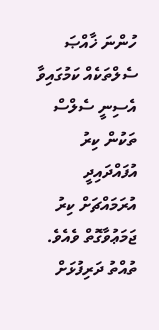ހުންނަ ޚާއްޞަ ސެލްތަކެއް ކަމުގައިވާ އެސިނީ ސެލްސް ތަކުން ކިރު އުފައްދައިދީ އުރަމައްޗަށް ކިރު ޖަމަޢުވާގޮތް ވެއެވެ. ތުއްތު ދަރިފުޅަށް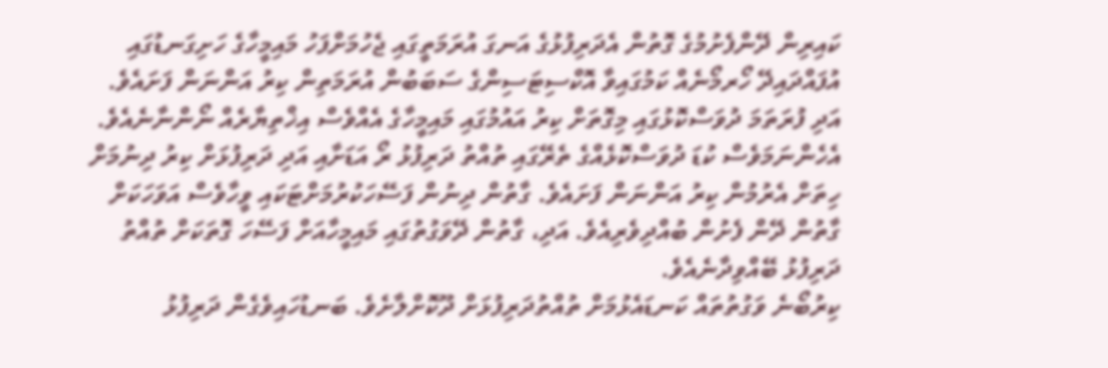ކައިރިން ދޭންފެށުމުގެ ގޮތުން އެދަރިފުޅުގެ އަނގަ އުރަމަތީގައި ޖެހުމަށްފަހު މައިމީހާގެ ހަށިގަނޑުގައި އުފައްދައިދޭ ހޯރމޯނެއް ކަމުގައިވާ އޮކްސިޓަސިންގެ ސަބަބުން އުރަމަތިން ކިރު އަންނަން ފަށައެވެ. އަދި ފުރަތަމަ ދުވަސްކޮޅުގައި މިގޮތަށް ކިރު އައުމުގައި މައިމީހާގެ އެއްވެސް އިޚްތިޔާރެއް ނޯންނާނެއެވެ. އެހެންނަމަވެސް ކުޑަ ދުވަސްކޮޅެއްގެ ތެރޭގައި ތުއްތު ދަރިފުޅު ރޯ އަޑަށާއި އަދި ދަރިފުޅަށް ކިރު ދިނުމަށް ހިތަށް އެރުމުން ކިރު އަންނަން ފަށައެވެ. ގާތުން ދިނުން ފަސޭހަކުރުމަށްޓަކައި ވީހާވެސް އަވަހަކަށް ގާތުން ދޭން ފެށުން ބުއްދިވެރިއެވެ. އަދި، ގާތުން ދޭވަގުތުގައި މައިމީހާއަށް ފަސޭހަ ގޮތަކަށް ތުއްތު ދަރިފުޅު ބޭއްވިދާނެއެވެ.
ކިރުބޯނެ ވަގުތުތައް ކަނޑައެޅުމަށް ތުއްތުދަރިފުޅަށް ދޫކޮށްލާށެވެ. ބަނޑުހައިވެގެން ދަރިފުޅު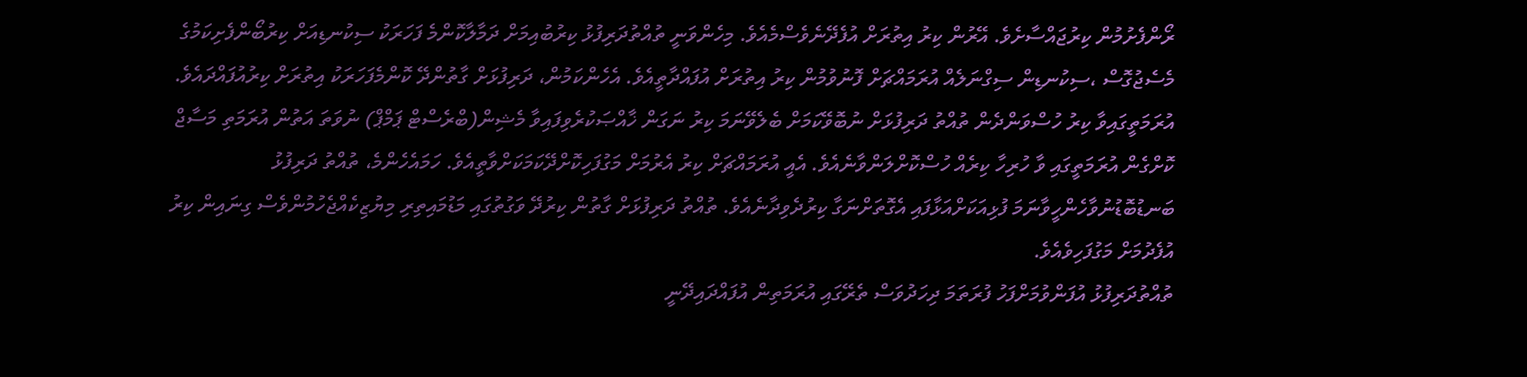ރޯންފެށުމުން ކިރުޖައްސާށެވެ. އޭރުން ކިރު އިތުރަށް އުފެދޭނެވެސްމެއެވެ. މިހެންވަނީ ތުއްތުދަރިފުޅު ކިރުބުއިމަށް ދަމާލާކޮންމެ ފަހަރަކު ސިކުނޑިއަށް ކިރުބޯންފެށިކަމުގެ މެސެޖުގޮސް ،ސިކުނޑިން ސިގްނަލެއް އުރަމައްޗަށް ފޮނުވުމުން ކިރު އިތުރަށް އުފައްދާތީއެވެ. އެހެންކަމުން، ދަރިފުޅަށް ގާތުންދޭ ކޮންމެފަހަރަކު އިތުރަށް ކިރުއުފައްދައެވެ. އުރަމަތީގައިވާ ކިރު ހުސްވަންދެން ތުއްތު ދަރިފުޅަށް ނުބޮވޭކަމަށް ބެލެވޭނަމަ ކިރު ނަގަން ޚާއްޞަކުރެވިފައިވާ މެޝިން(ބްރެސްޓް ޕަމްޕް) ނުވަތަ އަތުން އުރަމަތި މަސާޖް ކޮށްގެން އުރަމަތީގައި ވާ ހުރިހާ ކިރެއް ހުސްކޮށްލަންވާނެއެވެ. އެއީ އުރަމައްޗަށް ކިރު އެރުމަށް މަގުފަހިކޮށްދޭކަމަކަށްވާތީއެވެ. ހަމައެހެންމެ، ތުއްތު ދަރިފުޅު ބަނޑުބޮޑުނުވާހެންހީވާނަމަ ފުޅިއަކަށްއަޅާފައި އެގޮތަށްނަގާ ކިރުދެވިދާނެއެވެ. ތުއްތު ދަރިފުޅަށް ގާތުން ކިރުދޭ ވަގުތުގައި މަޑުމައިތިރި މިޔުޒިކެއްޖެހުމުންވެސް ގިނައިން ކިރު އުފެދުމަށް މަގުފަހިވެއެވެ.
ތުއްތުދަރިފުޅު އުފަންވުމަށްފަހު ފުރަތަމަ ދިހަދުވަސް ތެރޭގައި އުރަމަތިން އުފައްދައިދޭނީ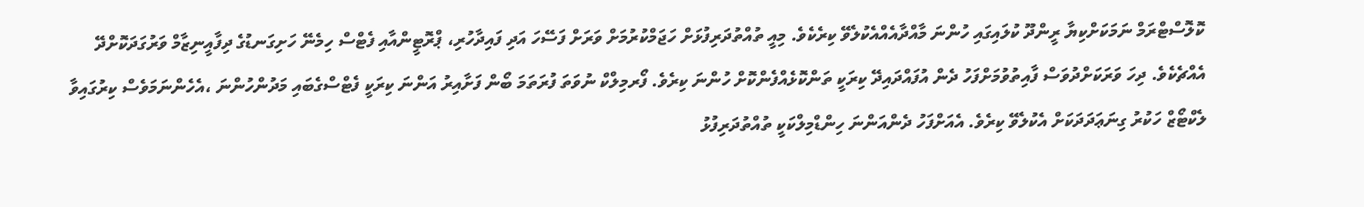ކޮލޮސްޓްރަމް ނަމަކަށްކިޔާ ރީންދޫ ކުލައިގައި ހުންނަ މާއްދާއެއްއެކުލެވޭ ކިރެކެވެ. މިއީ ތުއްތުދަރިފުޅަށް ހަޖަމްކުރުމަށް ވަރަށް ފަސޭހަ އަދި ފައިދާހުރި، ޕްރޮޓީންއާއި ފެޓްސް ހިމެނޭ ހަށިގަނޑުގެ ދިފާއީނިޒާމް ވަރުގަދަކޮށްދޭ އެއްޗެކެވެ. ދިހަ ވަރަކަށްދުވަސް ފާއިތުވުމަށްފަހު ދެން އުފައްދައިދޭ ކިރަކީ ތަންކޮޅެއްފެންކޮށް ހުންނަ ކިރެވެ. ފޯރމިލްކް ނުވަތަ ފުރަތަމަ ބޯން ފަށާއިރު އަންނަ ކިރަކީ ފެޓްސްގެބައި މަދުންހުންނަ ،އެހެންނަމަވެސް ކިރުގައިވާ ލެކްޓޯޒް ހަކުރު ގިނަޢަދަދަކަށް އެކުލެވޭ ކިރެވެ. އެއަށްފަހު ދެންއަންނަ ހިންޑްމިލްކަކީ ތުއްތުދަރިފުޅު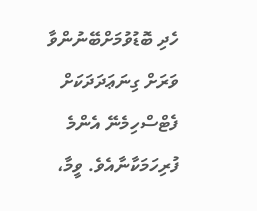ހެދި ބޮޑުވުމަށްބޭނުންވާ ވަރަށް ގިނަޢަދަދަކަށް ފެޓްސްހިމެނޭ އެންމެ ފުރިހަމަކާނާއެވެ. ވީމާ،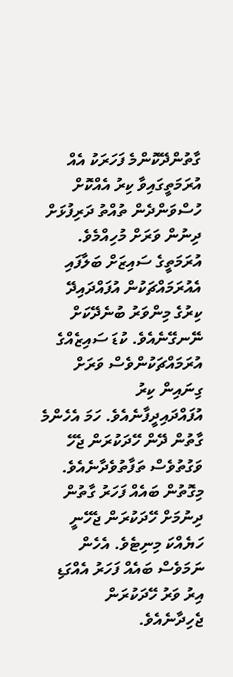ގާތުންދޭކޮންމެ ފަހަރަކު އެއް އުރަމަތީގައިވާ ކިރު އެއްކޮށް ހުސްވަންދެން ތުއްތު ދަރިފުޅަށް ދިނުން ވަރަށް މުހިއްމެވެ.
އުރަމަތީގެ ސައިޒަށް ބަލާފައި އެއުރަމައްޗަކުން އުފައްދައިދޭ ކިރުގެ މިންވަރު ބުނެދޭކަށް ނޭނގޭނެއެވެ. ކުޑަ ސައިޒެއްގެ އުރަމައްޗަކުންވެސް ވަރަށް ގިނައިން ކިރު އުފައްދައިދީފާނެއެވެ. ހަމަ އެހެންމެ ގާތުން ދޭން ހޭދަކުރަން ޖެހޭ ވަގުތުވެސް ތަފާތުވެދާނެއެވެ. މިގޮތުން ބައެއް ފަހަރު ގާތުން ދިނުމަށް ހޭދަކުރަން ޖެހޭނީ ހަޔެއްކަ މިނިޓެވެ. އެހެން ނަމަވެސް ބައެއް ފަހަރު އެއްގަޑި އިރު ވަރު ހޭދަކުރަން ޖެހިދާނެއެވެ.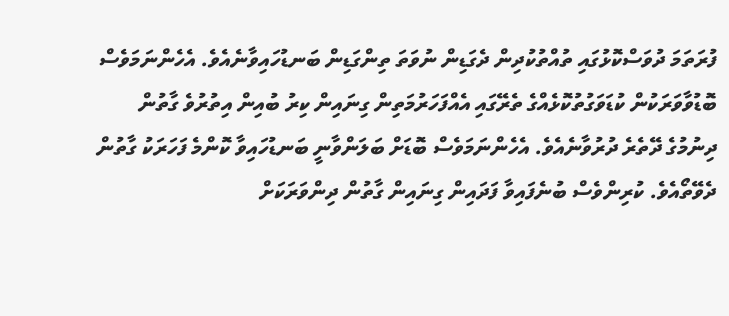ފުރަތަމަ ދުވަސްކޮޅުގައި ތުއްތުކުދިން ދެގަޑިން ނުވަތަ ތިންގަޑިން ބަނޑުހައިވާނެއެވެ. އެހެންނަމަވެސް ބޮޑުވާވަރަކުން ކުޑަވަގުތުކޮޅެއްގެ ތެރޭގައި އެއްފަހަރުމަތިން ގިނައިން ކިރު ބުއިން އިތުރުވެ ގާތުން ދިނުމުގެ ދޭތެރެ ދުރުވާނެއެވެ. އެހެންނަމަވެސް ބޮޑަށް ބަލަންވާނީ ބަނޑުހައިވާ ކޮންމެ ފަހަރަކު ގާތުން ދެވޭތޯއެވެ. ކުރިންވެސް ބުނެފައިވާ ފަދައިން ގިނައިން ގާތުން ދިންވަރަކަށް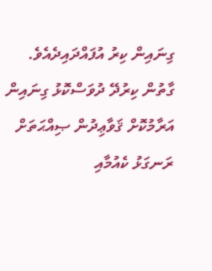ގިނައިން ކިރު އުފައްދައިދެއެވެ. ގާތުން ކިރުދޭ ދުވަސްކޮޅު ގިނައިން އަރާމުކޮށް ޤަވާޢިދުން ޞިއްޙަތަށް ރަނގަޅު ކެއުމާއި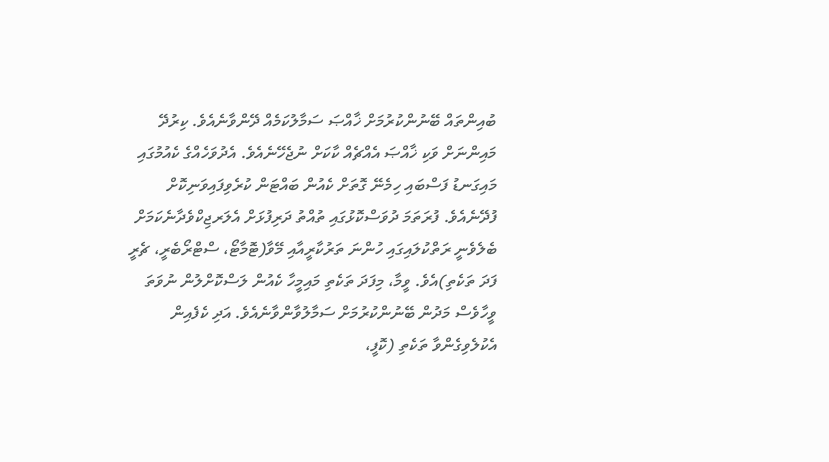ބުއިންތައް ބޭނުންކުރުމަށް ޚާއްޞަ ސަމާލުކަމެއް ދޭންވާނެއެވެ. ކިރުދޭ މައިންނަށް ވަކި ޚާއްޞަ އެއްޗެއް ކާކަށް ނުޖެހޭނެއެވެ. އެދުވަހެއްގެ ކެއުމުގައި މައިގަނޑު ފަސްބައި ހިމެނޭ ގޮތަށް ކެއުން ބައްޓަން ކުރެވިފައިވަނިކޮށް ފުދޭނެއެވެ. ފުރަތަމަ ދުވަސްކޮޅުގައި ތުއްތު ދަރިފުޅަށް އެލަރޖިކްވެދާނެކަމަށް ބެލެވެނީ ރަތްކުލައިގައި ހުންނަ ތަރުކާރީއާއި މޭވާ(ޓޮމާޓޯ، ސްޓްރޯބެރީ، ޗެރީ ފަދަ ތަކެތި)އެވެ. ވީމާ، މިފަދަ ތަކެތި މައިމީހާ ކެއުން ލަސްކޮށްލުން ނުވަތަ ވީހާވެސް މަދުން ބޭނުންކުރުމަށް ސަމާލުވާންވާނެއެވެ. އަދި ކެފެއިން އެކުލެވިގެންވާ ތަކެތި (ކޮފީ،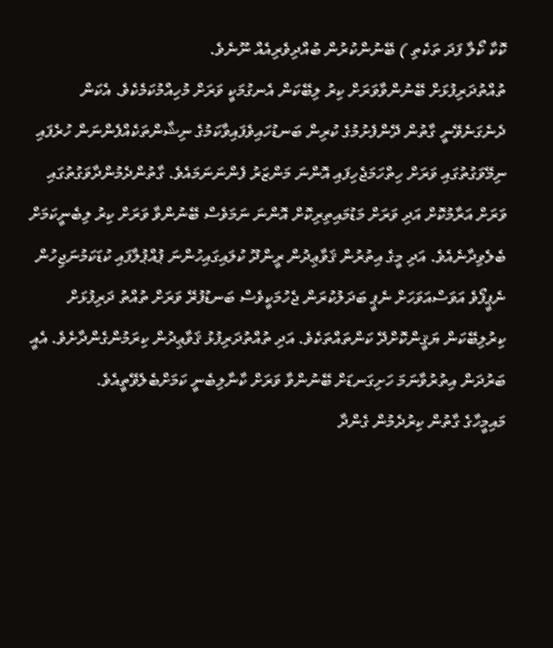ކޮކާ ކޯލާ ފަދަ ތަކެތި ) ބޭނުންކުރުން ބުއްދިވެރިއެއް ނޫނެވެ.
ތުއްތުދަރިފުޅަށް ބޭނުންވާވަރަށް ކިރު ލިބޭކަން އެނގުމަކީ ވަރަށް މުހިއްމުކަމެކެވެ. އެކަން ދެނެގަނެވޭނީ ގާތުން ދޭންފެށުމުގެ ކުރިން ބަނޑުހައިވެފައިވާކަމުގެ ނިޝާންތަކެއްފެންނަން ހުރެފައި ނިމޭވަގުތުގައި ވަރަށް ހިތްހަމަޖެހިފައި އޮންނަ މަންޒަރު ފެންނަނަމައެވެ. ގާތުންދެމުންދާވަގުތުގައި ވަރަށް އަރާމުކޮށް އަދި ވަރަށް މަޑުމައިތިރިކޮށް އޮންނަ ނަމަވެސް ބޭނުންވާ ވަރަށް ކިރު ލިބެނީކަމަށް ބެލެވިދާނެއެވެ. އަދި މީގެ އިތުރުން ޤަވާޢިދުން ރީންދޫ ކުލައިގައިހުންނަ ޕުއްޕުލާފައި ކުޑަކަމުނަޖިހުން ނެޕީފޯވެ އަވަސްއަވަހަށް ނެޕީ ބަދަލުކުރަން ޖެހުމަކީވެސް ބަނޑުފުރޭ ވަރަށް ތުއްތު ދަރިފުޅަށް ކިރުލިބޭކަން ޔަޤީންކޮށްދޭ ކަންތައްތަކެވެ. އަދި ތުއްތުދަރިފުޅު ޤަވާޢިދުން ކިރަމުންގެންދާށެވެ. އެއީ ބަރުދަން އިތުރުވާނަމަ ހަށިގަނޑަށް ބޭނުންވާ ވަރަށް ކާނާލިބެނީ ކަމަށްބެލެވޭތީއެވެ.
މައިމީހާގެ ގާތުން ކިރުދެމުން ގެންދާ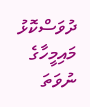ދުވަސްކޮޅު މައިމީހާގެ ނުވަތަ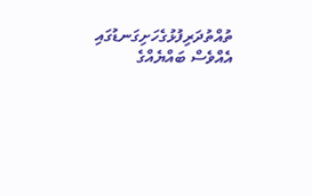ތުއްތުދަރިފުޅުގެހަށިގަނޑުގައި އެއްވެސް ބައްޔެއްގެ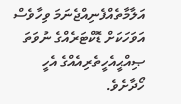އަލާމާތެއްފެނިއްޖެނަމަ ވިހާވެސް އަވަހަކަށް ޑޮކްޓަރެއްގެ ނުވަތަ ޞިއްޙީއެހީތެރިއެއްގެ އެހީ ހޯދާށެވެ.